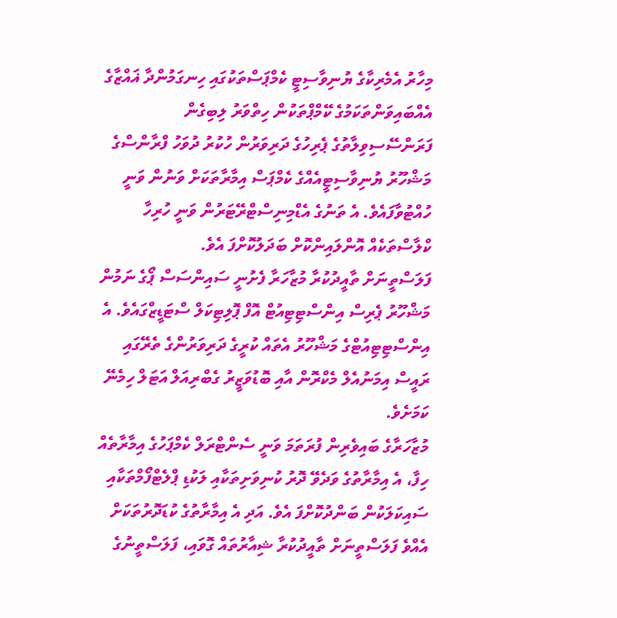މިހާރު އެމެރިކާގެ ޔުނިވާސިޓީ ކެމްޕަސްތަކުގައި ހިނގަމުންދާ ޣައްޒާގެ އެއްބައިވަންތަކަމުގެ ކޭމްޕްތަކުން ހިތްވަރު ލިބިގެން ފަރަންސޭސިވިލާތުގެ ޕެރިހުގެ ދަރިވަރުން ހުކުރު ދުވަހު ފްރާންސްގެ މަޝްހޫރު ޔުނިވާސިޓީއެއްގެ ކެމްޕަސް އިމާރާތަކަށް ވަނުން ވަނީ ހުއްޓުވާފައެވެ. އެ ތަނުގެ އެޑްމިނިސްޓްރޭޓަރުން ވަނީ ހުރިހާ ކްލާސްތަކެއް އޮންލައިންކޮށް ބަދަލުކޮށްފަ އެވެ.
ފަލަސްތީނަށް ތާއީދުކުރާ މުޒާހަރާ ފެށުނީ ސައިންސަސް ޕޯގެ ނަމުން މަޝްހޫރު ޕެރިސް އިންސްޓިޓިއުޓް އޮފް ޕޮލިޓިކަލް ސްޓަޑީޒްގައެވެ. އެ އިންސްޓިޓިއުޓްގެ މަޝްހޫރު އެތައް ކުރީގެ ދަރިވަރުންގެ ތެރޭގައި ރައީސް އިމަނުއެލް މެކްރޮން އާއި ބޮޑުވަޒީރު ގެބްރިއަލް އަޓަލް ހިމެނޭ ކަމަށެވެ.
މުޒާހަރާގެ ބައިވެރިން ފުރަތަމަ ވަނީ ސެންޓްރަލް ކެމްޕަހުގެ އިމާރާތެއް ހިފާ، އެ އިމާރާތުގެ ވަދެވޭ ދޮރު ކުނިވަށިތަކާއި ލަކުޑި ޕްލެޓްފޯމްތަކާއި ސައިކަލަކުން ބަންދުކޮށްފަ އެވެ. އަދި އެ އިމާރާތުގެ ކުޑަދޮރުތަކަށް އެއްވެ ފަލަސްތީނަށް ތާއީދުކުރާ ޝިއާރުތައް ގޮވައި، ފަލަސްތީނުގެ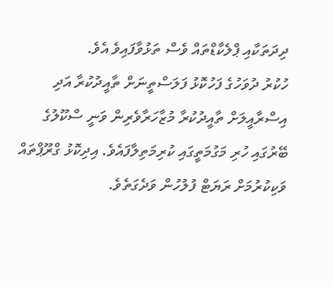ދިދަތަކާއި ޕްލެކާޑްތައް ވެސް ތަޅުވާފައިވެ އެވެ.
ހުކުރު ދުވަހުގެ ފަހުކޮޅު ފަލަސްތީނަށް ތާއީދުކުރާ އަދި އިސްރާއީލަށް ތާއީދުކުރާ މުޒާހަރާވެރިން ވަނީ ސްކޫލުގެ ބޭރުގައި ހުރި މަގުމަތީގައި ކުރިމަތިލާފައެވެ. އިދިކޮޅު ގްރޫޕްތައް ވަކިކުރުމަށް ރަޔަޓް ފުލުހުން ވަދެގަތެވެ.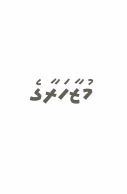މުޒާހަރާގެ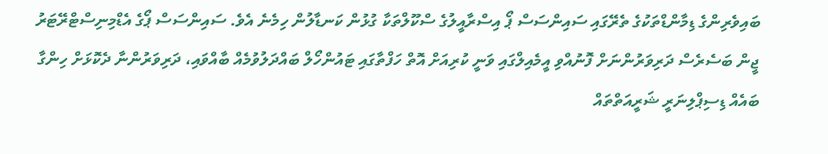ބައިވެރިންގެ ޑިމާންޑްތަކުގެ ތެރޭގައި ސައިންސަސް ޕޯ އިސްރާއީލުގެ ސްކޫލްތަކާ ގުޅުން ކަނޑާލުން ހިމެނެ އެވެ. ސައިންސަސް ޕޯގެ އެޑްމިނިސްޓްރޭޓަރު ޖީން ބަސެރެސް ދަރިވަރުންނަށް ފޮނުއްވި އީމެއިލްގައި ވަނީ ކުރިއަށް އޮތް ހަފްތާގައި ޓައުންހޯލް ބައްދަލުވުމެއް ބާއްވައި، ދަރިވަރުންނާ ދެކޮޅަށް ހިންގާ ބައެއް ޑިސިޕްލިނަރީ ޝަރީއަތްތައް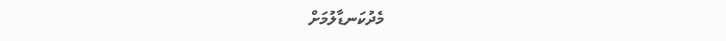މެދުކަނޑާލުމަށް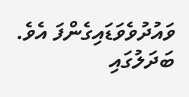ވައުދުވެވަޑައިގެންފަ އެވެ. ބަދަލުގައި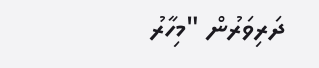ދަރިވަރުން "މިހާރު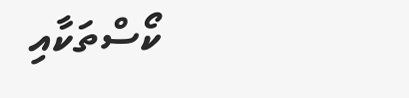ކޯސްތަކާއި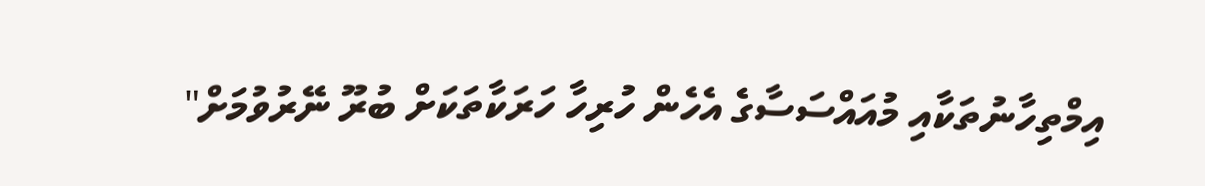އިމްތިހާނުތަކާއި މުއައްސަސާގެ އެހެން ހުރިހާ ހަރަކާތަކަށް ބުރޫ ނޭރުވުމަށް"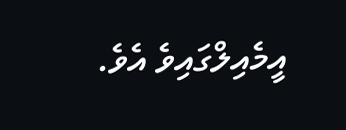އީމެއިލްގައިވެ އެވެ.